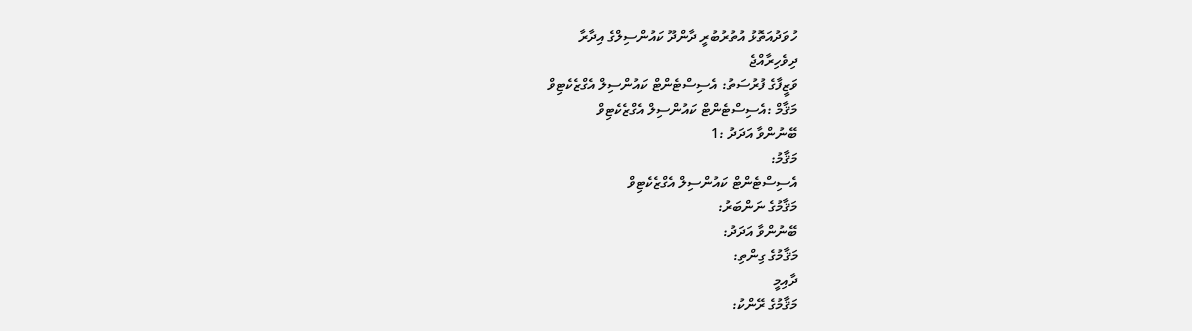ހުވަދުއަތޮޅު އުތުރުބުރީ ދާންދޫ ކައުންސިލްގެ އިދާރާ
ދިވެހިރާއްޖެ
ވަޒީފާގެ ފުރުސަތު: އެސިސްޓެންޓް ކައުންސިލް އެގްޒެކެޓިވް
މަޤާމް :އެސިސްޓެންޓް ކައުންސިލް އެގްޒެކެޓިވް
ބޭނުންވާ އަދަދު :1
މަޤާމު:
އެސިސްޓެންޓް ކައުންސިލް އެގްޒެކެޓިވް
މަޤާމުގެ ނަންބަރު:
ބޭނުންވާ އަދަދު:
މަޤާމުގެ ގިންތި:
ދާއިމީ
މަޤާމުގެ ރޭންކު: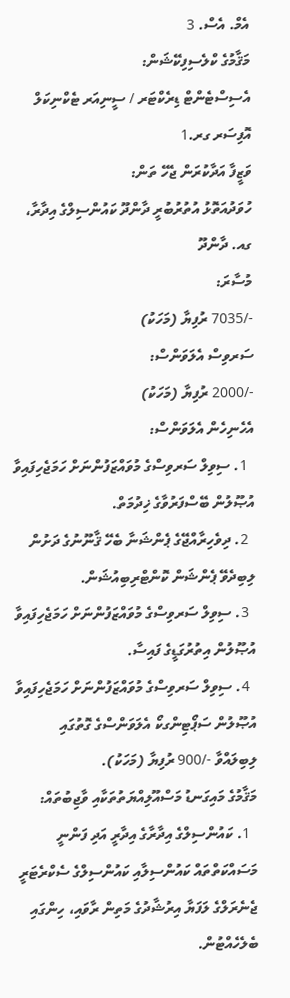އެމް. އެސް. 3
މަޤާމުގެ ކްލެސިފިކޭޝަން:
އެސިސްޓެންޓް ޑިރެކްޓަރ / ސީނިއަރ ޓެކްނިކަލް އޮފިސަރ ގރ.1
ވަޒީފާ އަދާކުރަން ޖެހޭ ތަން:
ހުވަދުއަތޮޅު އުތުރުބުރީ ދާންދޫ ކައުންސިލްގެ އިދާރާ، ގއ. ދާންދޫ
މުސާރަ:
-/7035 ރުފިޔާ (މަހަކު)
ސަރވިސް އެލަވަންސް:
-/2000 ރުފިޔާ (މަހަކު)
އެހެނިހެން އެލަވަންސް:
  1. ސިވިލް ސަރވިސްގެ މުވައްޒަފުންނަށް ހަމަޖެހިފައިވާ އުޞޫލުން ބޭސްފަރުވާގެ ޚިދުމަތް.
  2. ދިވެހިރާއްޖޭގެ ޕެންޝަނާ ބެހޭ ޤާނޫނުގެ ދަށުން ލިބިދެވޭ ޕެންޝަން ކޮންޓްރިބިއުޝަން.
  3. ސިވިލް ސަރވިސްގެ މުވައްޒަފުންނަށް ހަމަޖެހިފައިވާ އުޞޫލުން އިތުރުގަޑީގެ ފައިސާ.
  4. ސިވިލް ސަރވިސްގެ މުވައްޒަފުންނަށް ހަމަޖެހިފައިވާ އުޞޫލުން ސަޕޯޓިންގކޯ އެލަވަންސްގެ ގޮތުގައި ލިބިލައްވާ -/900 ރުފިޔާ (މަހަކު).
މަޤާމުގެ މައިގަނޑު މަސްއޫލިއްޔަތުތަކާއި ވާޖިބުތައް:
  1. ކައުންސިލްގެ އިދާރާގެ އިދާރީ އަދި ފަންނީ މަސައްކަތްތައް ކައުންސިލާއި ކައުންސިލްގެ ސެކްރެޓަރީ ޖެނެރަލްގެ ލަފަޔާ އިރުޝާދުގެ މަތިން ރާވައި، ހިންގައި ބެލެހެއްޓުން.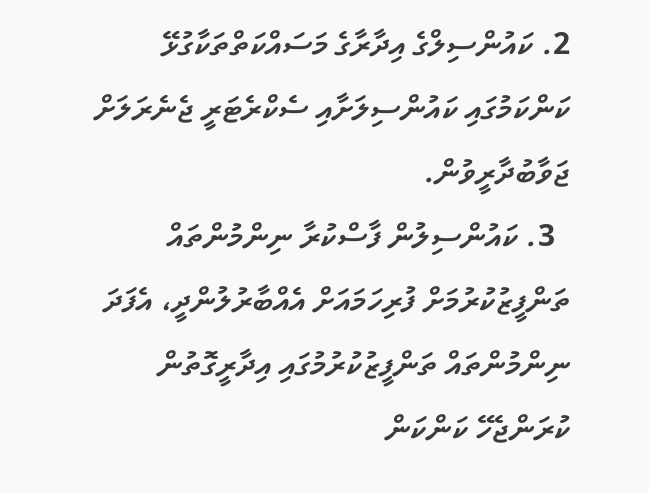2. ކައުންސިލްގެ އިދާރާގެ މަސައްކަތްތަކާގުޅޭ ކަންކަމުގައި ކައުންސިލަށާއި ސެކްރެޓަރީ ޖެނެރަލަށް ޖަވާބުދާރީވުން.
  3. ކައުންސިލުން ފާސްކުރާ ނިންމުންތައް ތަންފީޒުކުރުމަށް ފުރިހަމައަށް އެއްބާރުލުންދީ، އެފަދަ ނިންމުންތައް ތަންފީޒުކުރުމުގައި އިދާރީގޮތުން ކުރަންޖެހޭ ކަންކަން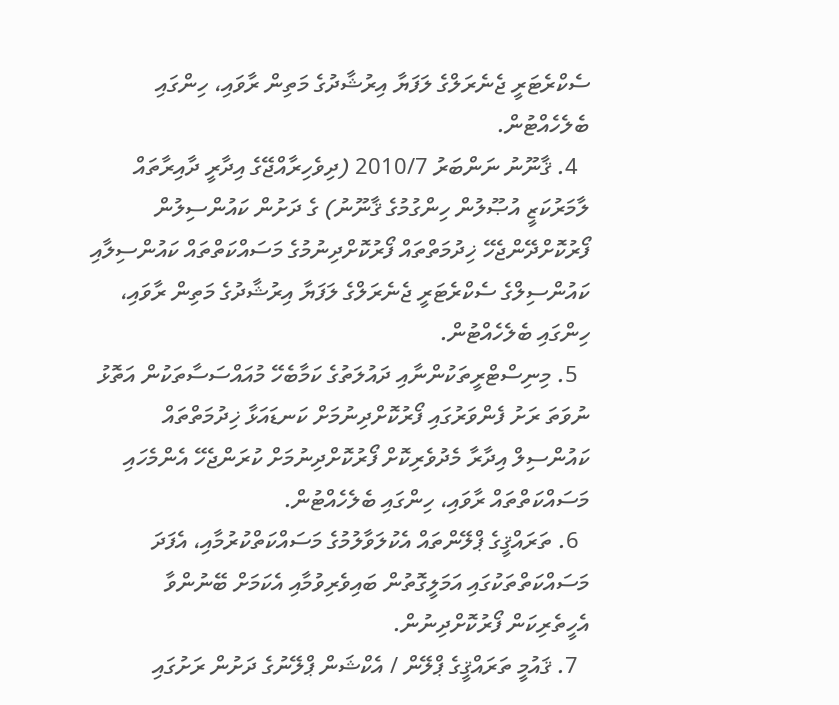ސެކްރެޓަރީ ޖެނެރަލްގެ ލަފަޔާ އިރުޝާދުގެ މަތިން ރާވައި، ހިންގައި ބެލެހެއްޓުން.
  4. ޤާނޫނު ނަންބަރު 2010/7 (ދިވެހިރާއްޖޭގެ އިދާރީ ދާއިރާތައް ލާމަރުކަޒީ އުޞޫލުން ހިންގުމުގެ ޤާނޫނު) ގެ ދަށުން ކައުންސިލުން ފޯރުކޮށްދޭންޖެހޭ ޚިދުމަތްތައް ފޯރުކޮށްދިނުމުގެ މަސައްކަތްތައް ކައުންސިލާއި ކައުންސިލްގެ ސެކްރެޓަރީ ޖެނެރަލްގެ ލަފަޔާ އިރުޝާދުގެ މަތިން ރާވައި، ހިންގައި ބެލެހެއްޓުން.
  5. މިނިސްޓްރީތަކުންނާއި ދައުލަތުގެ ކަމާބެހޭ މުއައްސަސާތަކުން އަތޮޅު ނުވަތަ ރަށު ފެންވަރުގައި ފޯރުކޮށްދިނުމަށް ކަނޑައަޅާ ޚިދުމަތްތައް ކައުންސިލް އިދާރާ މެދުވެރިކޮށް ފޯރުކޮށްދިނުމަށް ކުރަންޖެހޭ އެންމެހައި މަސައްކަތްތައް ރާވައި، ހިންގައި ބެލެހެއްޓުން.
  6. ތަރައްޤީގެ ޕްލޭންތައް އެކުލަވާލުމުގެ މަސައްކަތްކުރުމާއި، އެފަދަ މަސައްކަތްތަކުގައި އަމަލީގޮތުން ބައިވެރިވުމާއި އެކަމަށް ބޭނުންވާ އެހީތެރިކަން ފޯރުކޮށްދިނުން.
  7. ޤައުމީ ތަރައްޤީގެ ޕްލޭން / އެކްޝަން ޕްލޭނުގެ ދަށުން ރަށުގައި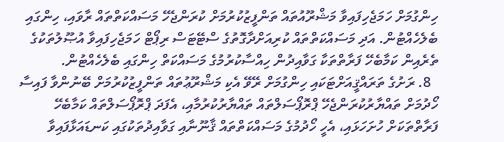ހިންގުމަށް ހަމަޖެހިފައިވާ މަޝްރޫއުތައް ތަންފީޒުކުރުމަށް ކުރަންޖެހޭ މަސައްކަތްތައް ރާވައި، ހިންގައި ބެލެހެއްޓުން. އަދި މަސައްކަތްތައް ކުރިއަށްދާގޮތުގެ ސްޓޭޓަސް ރިޕޯޓް ހަމަޖެހިފައިވާ އުޞޫލުތަކުގެ ތެރެއިން ކަމާބެހޭ ފަރާތްތަކާ ގަވާއިދުން ހިއްސާކުރުމުގެ މަސައްކަތް ހިންގައި ބެލެހެއްޓުން.
  8. ރަށުގެ ތަރައްޤީއަށްޓަކައި ހިންގުމަށް ރޭވޭ އެކި މަޝްރޫޢުތައް ތަންފީޒުކުރުމަށް ބޭނުންވާ ފައިސާ ހޯދުމަށް ތައްޔާރުކުރަންޖެހޭ ޕްރޮޕޯސަލްތައް ތައްޔާރުކުރުމާއި، އެފަދަ ޕްރޮޕޯސަލްތައް ކަމާބެހޭ ފަރާތްތަކަށް ހުށަހަޅައި، އެހީ ހޯދުމުގެ މަސައްކަތްތައް ޤާނޫނާއި ގަވާއިދުތަކުގައި ކަނޑައަޅާފައިވާ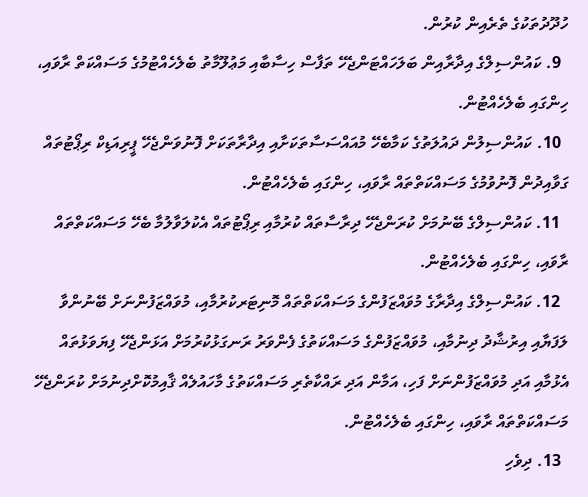ހުދޫދުތަކުގެ ތެރެއިން ކުރުން.
  9. ކައުންސިލްގެ އިދާރާއިން ބަލަހައްޓަންޖެހޭ ތަފާސް ހިސާބާއި މަޢުލޫމާތު ބެލެހެއްޓުމުގެ މަސައްކަތް ރާވައި، ހިންގައި ބެލެހެއްޓުން.
  10. ކައުންސިލުން ދައުލަތުގެ ކަމާބެހޭ މުއައްސަސާތަކަށާއި އިދާރާތަކަށް ފޮނުވަންޖެހޭ ޕީރިއަޑިކް ރިޕޯޓުތައް ގަވާއިދުން ފޮނުވުމުގެ މަސައްކަތްތައް ރާވައި، ހިންގައި ބެލެހެއްޓުން.
  11. ކައުންސިލްގެ ބޭނުމަށް ކުރަންޖެހޭ ދިރާސާތައް ކުރުމާއި ރިޕޯޓުތައް އެކުލަވާލުމާ ބެހޭ މަސައްކަތްތައް ރާވައި، ހިންގައި ބެލެހެއްޓުން.
  12. ކައުންސިލްގެ އިދާރާގެ މުވައްޒަފުންގެ މަސައްކަތްތައް މޮނިޓަރކުރުމާއި، މުވައްޒަފުންނަށް ބޭނުންވާ ލަފަޔާއި އިރުޝާދު ދިނުމާއި، މުވައްޒަފުންގެ މަސައްކަތުގެ ފެންވަރު ރަނގަޅުކުރުމަށް އަޅަންޖެހޭ ފިޔަވަޅުތައް އެޅުމާއި އަދި މުވައްޒަފުންނަށް ފަހި، އަމާން އަދި ރައްކާތެރި މަސައްކަތުގެ މާހައުލެއް ޤާއިމުކޮށްދިނުމަށް ކުރަންޖެހޭ މަސައްކަތްތައް ރާވައި، ހިންގައި ބެލެހެއްޓުން.
  13. ދިވެހި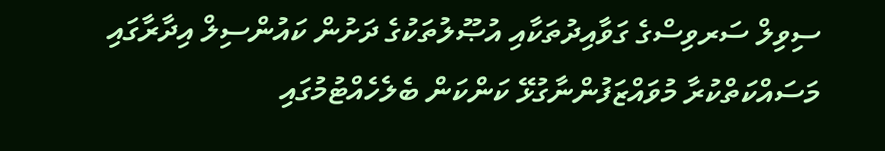ސިވިލް ސަރވިސްގެ ގަވާއިދުތަކާއި އުޞޫލުތަކުގެ ދަށުން ކައުންސިލް އިދާރާގައި މަސައްކަތްކުރާ މުވައްޒަފުންނާގުޅޭ ކަންކަން ބެލެހެއްޓުމުގައި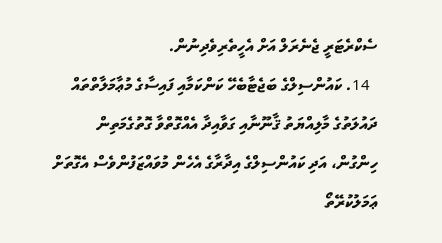ސެކްރެޓަރީ ޖެނެރަލް އަށް އެހީތެރިވެދިނުން.
  14. ކައުންސިލްގެ ބަޖެޓާބެހޭ ކަންކަމާއި ފައިސާގެ މުޢާމަލާތްތައް ދައުލަތުގެ މާލިއްޔަތު ޤާނޫނާއި ގަވާއިދާ އެއްގޮތްވާ ގޮތުގެމަތިން ހިންގުން، އަދި ކައުންސިލްގެ އިދާރާގެ އެހެން މުވައްޒަފުންވެސް އެގޮތަށް ޢަމަލުކުރޭތޯ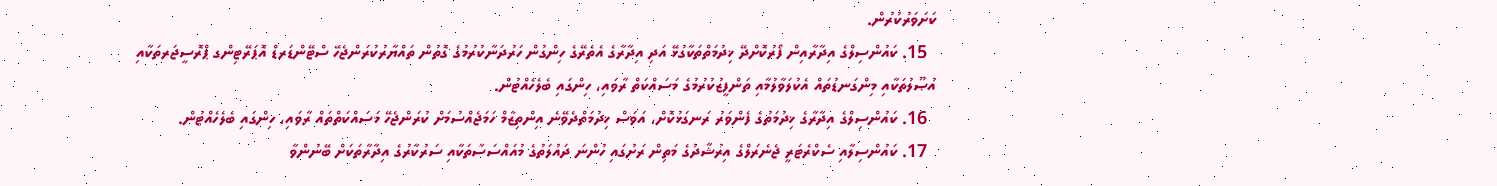ކަށަވަރުކުރުން.
  15. ކައުންސިލްގެ އިދާރާއިން ފޯރުކޮށްދޭ ޚިދުމަތްތަކާގުޅޭ އަދި އިދާރާގެ އެތެރޭގެ ހިންގުން ހަރުދަނާކުރުމުގެ ގޮތުން ތައްޔާރުކުރަންޖެހޭ ސްޓޭންޑަރޑް އޮޕަރޭޓިންގ ޕްރޮސީޖަރތަކާއި އުޞޫލުތަކާއި މިންގަނޑުތައް އެކުލަވާލުމާއި ތަންފީޒުކުރުމުގެ މަސައްކަތް ރާވައި، ހިންގައި ބެލެހެއްޓުން.
  16. ކައުންސިލްގެ އިދާރާގެ ޚިދުމަތުގެ ފެންވަރު ރަނގަޅުކޮށް، އަވަސް ޚިދުމަތްދެވޭނެ އިންތިޒާމް ހަމަޖެއްސުމަށް ކުރަންޖެހޭ މަސައްކަތްތައް ރާވައި، ހިންގައި ބެލެހެއްޓުން.
  17. ކައުންސިލާއި ސެކްރެޓަރީ ޖެނެރަލްގެ އިރުޝާދުގެ މަތިން ރަށުގައި ހުންނަ ދައުލަތުގެ މުއައްސަސާތަކާއި ސަރުކާރުގެ އިދާރާތަކަށް ބޭނުންވާ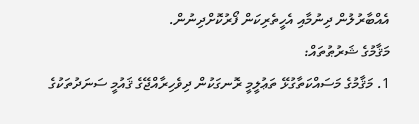އެއްބާރުލުން ދިނުމާއި އެހީތެރިކަން ފޯރުކޮށްދިނުން.
މަޤާމުގެ ޝަރުޠުތައް:
1. މަޤާމުގެ މަސައްކަތާގުޅޭ ތަޢުލީމީ ރޮނގަކުން ދިވެހިރާއްޖޭގެ ޤައުމީ ސަނަދުތަކުގެ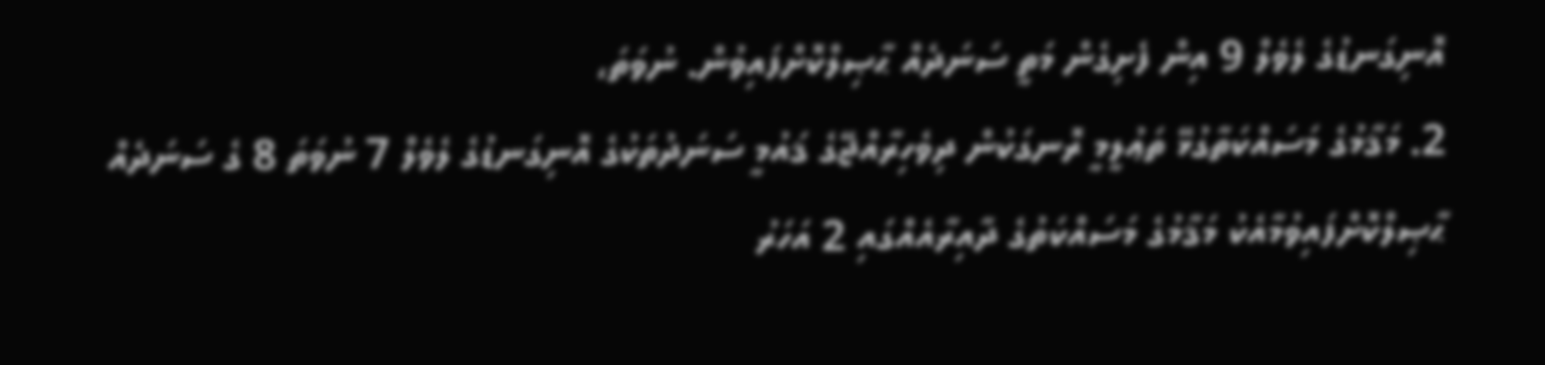އޮނިގަނޑުގެ ލެވެލް 9 އިން ފެށިގެން މަތީ ސަނަދެއް ޙާޞިލްކޮށްފައިވުން. ނުވަތަ،
2. މަޤާމުގެ މަސައްކަތާގުޅޭ ތަޢުލީމީ ރޮނގަކުން ދިވެހިރާއްޖޭގެ ޤައުމީ ސަނަދުތަކުގެ އޮނިގަނޑުގެ ލެވެލް 7 ނުވަތަ 8 ގެ ސަނަދެއް ޙާޞިލްކޮށްފައިވުމާއެކު މަޤާމުގެ މަސައްކަތުގެ ދާއިރާއެއްގައި 2 އަހަރު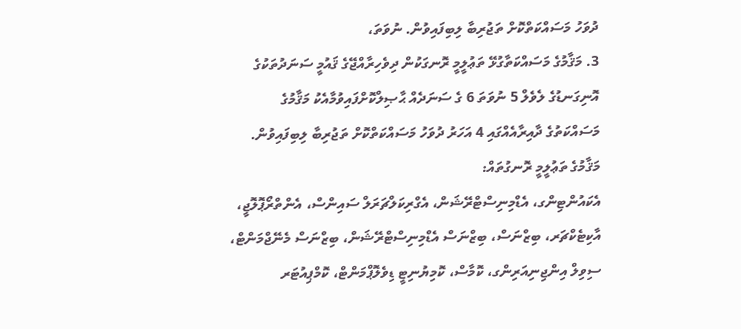ދުވަހު މަސައްކަތްކޮށް ތަޖުރިބާ ލިބިފައިވުން. ނުވަތަ،
3. މަޤާމުގެ މަސައްކަތާގުޅޭ ތަޢުލީމީ ރޮނގަކުން ދިވެހިރާއްޖޭގެ ޤައުމީ ސަނަދުތަކުގެ އޮނިގަނޑުގެ ލެވެލް 5 ނުވަތަ 6 ގެ ސަނަދެއް ޙާޞިލްކޮށްފައިވުމާއެކު މަޤާމުގެ މަސައްކަތުގެ ދާއިރާއެއްގައި 4 އަހަރު ދުވަހު މަސައްކަތްކޮށް ތަޖުރިބާ ލިބިފައިވުން.
މަޤާމުގެ ތަޢުލީމީ ރޮނގުތައް:
އެކައުންޓިންގ، އެޑްމިނިސްޓްރޭޝަން، އެގްރިކަލްޗަރަލް ސައިންސް، އެންތްރޯޕޮލޮޖީ، އާކިޓެކްޗަރ، ބިޒްނަސް، ބިޒްނަސް އެޑްމިނިސްޓްރޭޝަން، ބިޒްނަސް މެނޭޖްމަންޓް، ސިވިލް އިންޖިނިއަރިންގ، ކޮމާސް، ކޮމިޔުނިޓީ ޑިވެލޮޕްމަންޓް، ކޮމްޕިއުޓަރ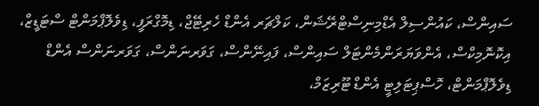ސައިންސް، ކައުންސިލް އެޑްމިނިސްޓްރޭޝަން، ކަލްޗަރ އެންޑް ހެރިޓޭޖް، ޑިމޮގްރަފީ، ޑިވެލޮޕްމަންޓް ސްޓަޑީޒް، އިކޮނޮމިކްސް، އެންވަޔަރަންމެންޓަލް ސައިންސް، ފައިނޭންސް، ގަވަރނަންސް، ގަވަރނަންސް އެންޑް ޑިވެލޮޕްމަންޓް، ހޮސްޕިޓަލިޓީ އެންޑް ޓޫރިޒަމް،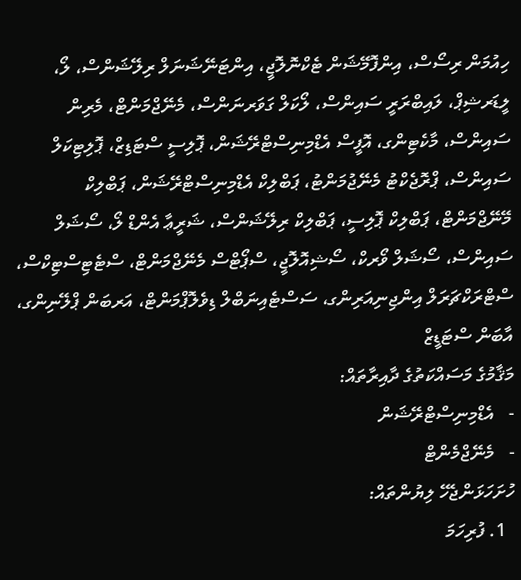ހިއުމަން ރިސޯސް، އިންފޮމޭޝަން ޓެކްނޮލޮޖީ، އިންޓަނޭޝަނަލް ރިލޭޝަންސް، ލޯ، ލީޑަރޝިޕް، ލައިބްރަރީ ސައިންސް، ލޯކަލް ގަވަރނަންސް، މެނޭޖްމަންޓް، މެރިން ސައިންސް، މާކެޓިންގ، އޮފީސް އެޑްމިނިސްޓްރޭޝަން، ޕޮލިސީ ސްޓަޑިޒް، ޕޮލިޓިކަލް ސައިންސް، ޕްރޮޖެކްޓު މެނޭޖުމަންޓު، ޕަބްލިކް އެޑްމިނިސްޓްރޭޝަން، ޕަބްލިކް މޭނޭޖްމަންޓް، ޕަބްލިކް ޕޮލިސީ، ޕަބްލިކް ރިލޭޝަންސް، ޝަރީޢާ އެންޑް ލޯ، ސޯޝަލް ސައިންސް، ސޯޝަލް ވޯރކް، ސޯޝިއޮލޮޖީ، ސްޕޯޓްސް މެނޭޖްމަންޓް، ސްޓެޓިސްޓިކްސް، ސްޓްރަކްޗަރަލް އިންޖިނިއަރިންގ، ސަސްޓެއިނަބްލް ޑިވެލޮޕްމަންޓް، އަރބަން ޕްލޭނިންގ، އާބަން ސްޓަޑީޒް
މަޤާމުގެ މަސައްކަތުގެ ދާއިރާތައް:
-   އެޑްމިނިސްޓްރޭޝަން
-   މެނޭޖްމެންޓް
ހުށަހަޅަންޖެހޭ ލިޔުންތައް:
  1. ފުރިހަމަ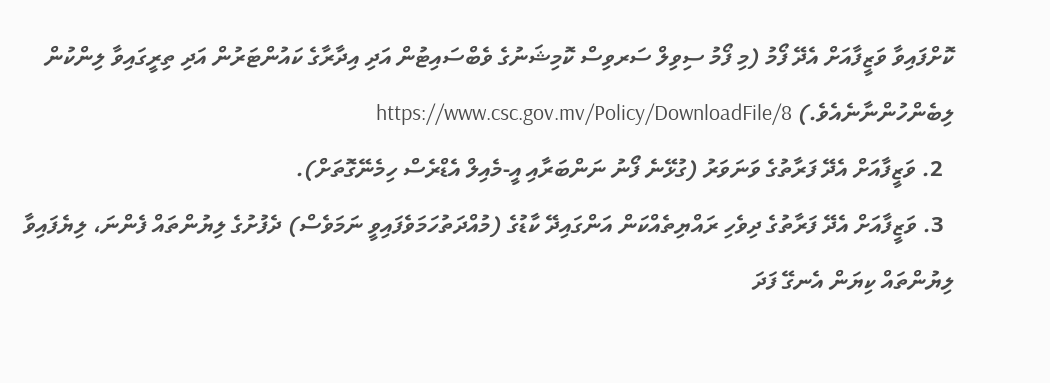ކޮށްފައިވާ ވަޒީފާއަށް އެދޭ ފޯމު (މި ފޯމު ސިވިލް ސަރވިސް ކޮމިޝަނުގެ ވެބްސައިޓުން އަދި އިދާރާގެ ކައުންޓަރުން އަދި ތިރީގައިވާ ލިންކުން ލިބެންހުންނާނެއެވެ.) https://www.csc.gov.mv/Policy/DownloadFile/8
  2. ވަޒީފާއަށް އެދޭ ފަރާތުގެ ވަނަވަރު (ގުޅޭނެ ފޯނު ނަންބަރާއި އީ-މެއިލް އެޑްރެސް ހިމެނޭގޮތަށް).
  3. ވަޒީފާއަށް އެދޭ ފަރާތުގެ ދިވެހި ރައްޔިތެއްކަން އަންގައިދޭ ކާޑުގެ (މުއްދަތުހަމަވެފައިވީ ނަމަވެސް) ދެފުށުގެ ލިޔުންތައް ފެންނަ، ލިޔެފައިވާ ލިޔުންތައް ކިޔަން އެނގޭ ފަދަ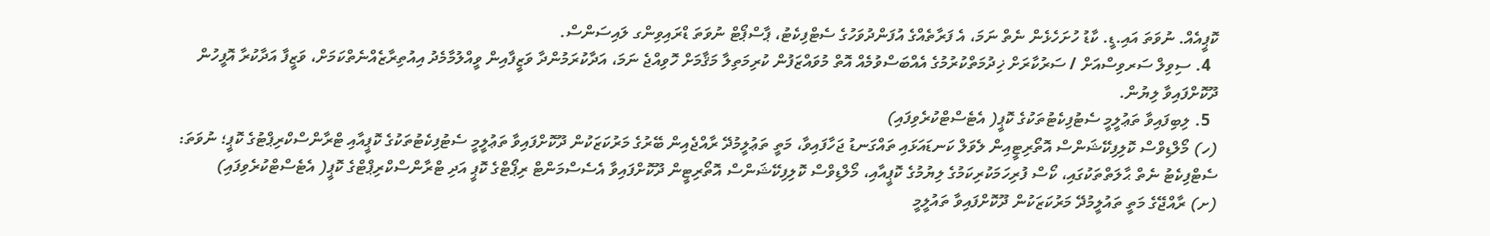ކޮޕީއެއް. ނުވަތަ އައި.ޑީ. ކާޑު ހުށަހެޅެން ނެތް ނަމަ، އެ ފަރާތެއްގެ އުފަންދުވަހުގެ ސެޓްފިކެޓު، ޕާސްޕޯޓް ނުވަތަ ޑްރައިވިންގ ލައިސަންސް.
  4. ސިވިލް ސަރވިސްއަށް / ސަރުކާރަށް ޚިދުމަތްކުރުމުގެ އެއްބަސްވުމެއް އޮތް މުވައްޒަފުން ކުރިމަތިލާ މަޤާމަށް ހޮވިއްޖެ ނަމަ، އަދާކުރަމުންދާ ވަޒީފާއިން ވީއްލުމާމެދު އިއުތިރާޒެއްނެތްކަމަށް، ވަޒީފާ އަދާކުރާ އޮފީހުން ދޫކޮށްފައިވާ ލިޔުން.
  5. ލިބިފައިވާ ތަޢުލީމީ ސެޓުފިކެޓުތަކުގެ ކޮޕީ( އެޓެސްޓްކުރެވިފައި)
(ހ) މޯލްޑިވްސް ކޮލިފިކޭޝަންސް އޮތޯރިޓީއިން ލެވަލް ކަނޑައަޅައި ތައްގަނޑު ޖަހާފައިވާ، މަތީ ތަޢުލީމުދޭ ރާއްޖެއިން ބޭރުގެ މަރުކަޒަކުން ދޫކޮށްފައިވާ ތަޢުލީމީ ސެޓުފިކެޓުތަކުގެ ކޮޕީއާއި ޓްރާންސްކްރިޕްޓުގެ ކޮޕީ؛ ނުވަތަ: ސެޓްފިކެޓު ނެތް ޙާލަތްތަކުގައި، ކޯސް ފުރިހަމަކުރިކަމުގެ ލިޔުމުގެ ކޮޕީއާއި، މޯލްޑިވްސް ކޮލިފިކޭޝަންސް އޮތޯރިޓީން ދޫކޮށްފައިވާ އެސެސްމަންޓް ރިޕޯޓްގެ ކޮޕީ އަދި ޓްރާންސްކްރިޕްޓްގެ ކޮޕީ( އެޓެސްޓްކުރެވިފައި)
(ށ) ރާއްޖޭގެ މަތީ ތައުލީމުދޭ މަރުކަޒަކުން ދޫކޮށްފައިވާ ތައުލީމީ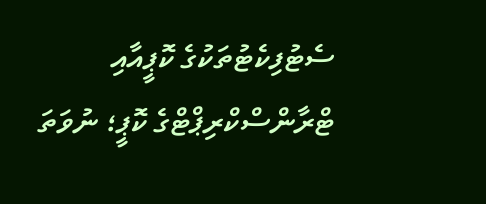ސެޓުފިކެޓުތަކުގެ ކޮޕީއާއި ޓްރާންސްކްރިޕްޓްގެ ކޮޕީ؛ ނުވަތަ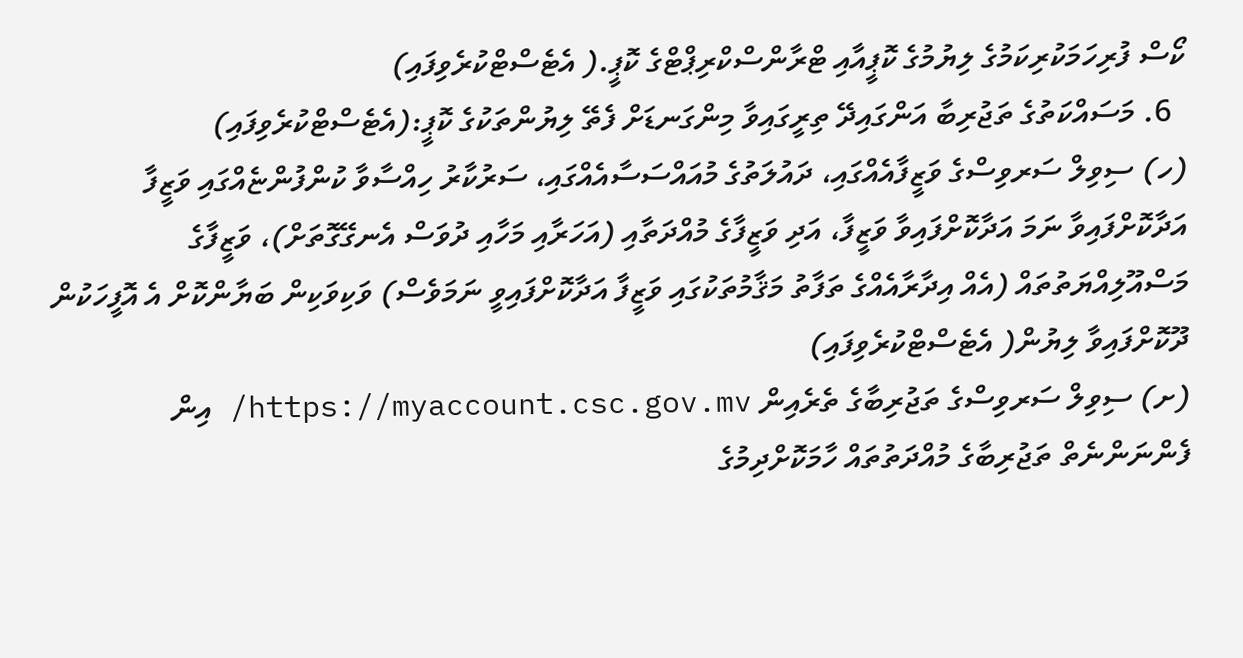ކޯސް ފުރިހަމަކުރިކަމުގެ ލިޔުމުގެ ކޮޕީއާއި ޓްރާންސްކްރިޕްޓްގެ ކޮޕީ.( އެޓެސްޓްކުރެވިފައި)
  6. މަސައްކަތުގެ ތަޖުރިބާ އަންގައިދޭ ތިރީގައިވާ މިންގަނޑަށް ފެތޭ ލިޔުންތަކުގެ ކޮޕީ:(އެޓެސްޓްކުރެވިފައި)
(ހ) ސިވިލް ސަރވިސްގެ ވަޒީފާއެއްގައި، ދައުލަތުގެ މުއައްސަސާއެއްގައި، ސަރުކާރު ހިއްސާވާ ކުންފުންޏެއްގައި ވަޒީފާ އަދާކޮށްފައިވާ ނަމަ އަދާކޮށްފައިވާ ވަޒީފާ، އަދި ވަޒީފާގެ މުއްދަތާއި (އަހަރާއި މަހާއި ދުވަސް އެނގޭގޮތަށް)، ވަޒީފާގެ މަސްއޫލިއްޔަތުތައް (އެއް އިދާރާއެއްގެ ތަފާތު މަޤާމުތަކުގައި ވަޒީފާ އަދާކޮށްފައިވީ ނަމަވެސް) ވަކިވަކިން ބަޔާންކޮށް އެ އޮފީހަކުން ދޫކޮށްފައިވާ ލިޔުން( އެޓެސްޓްކުރެވިފައި)
(ށ) ސިވިލް ސަރވިސްގެ ތަޖުރިބާގެ ތެރެއިން https://myaccount.csc.gov.mv/ އިން ފެންނަންނެތް ތަޖުރިބާގެ މުއްދަތުތައް ހާމަކޮށްދިމުގެ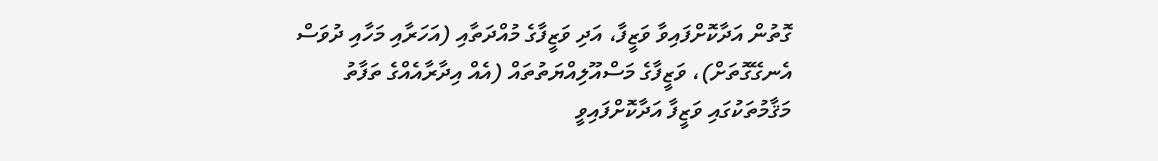ގޮތުން އަދާކޮށްފައިވާ ވަޒީފާ، އަދި ވަޒީފާގެ މުއްދަތާއި (އަހަރާއި މަހާއި ދުވަސް އެނގޭގޮތަށް)، ވަޒީފާގެ މަސްއޫލިއްޔަތުތައް (އެއް އިދާރާއެއްގެ ތަފާތު މަޤާމުތަކުގައި ވަޒީފާ އަދާކޮށްފައިވީ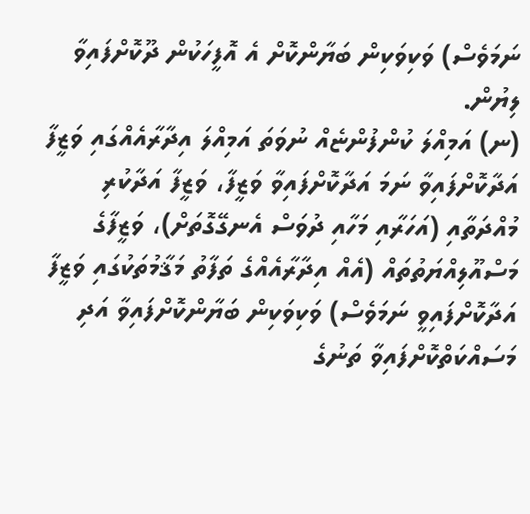ނަމަވެސް) ވަކިވަކިން ބަޔާންކޮށް އެ އޮފީހަކުން ދޫކޮށްފައިވާ ލިޔުން.
(ނ) އަމިއްލަ ކުންފުންޏެއް ނުވަތަ އަމިއްލަ އިދާރާއެއްގައި ވަޒީފާ އަދާކޮށްފައިވާ ނަމަ އަދާކޮށްފައިވާ ވަޒީފާ، ވަޒީފާ އަދާކުރި މުއްދަތާއި (އަހަރާއި މަހާއި ދުވަސް އެނގޭގޮތަށް)، ވަޒީފާގެ މަސްއޫލިއްޔަތުތައް (އެއް އިދާރާއެއްގެ ތަފާތު މަޤާމުތަކުގައި ވަޒީފާ އަދާކޮށްފައިވީ ނަމަވެސް) ވަކިވަކިން ބަޔާންކޮށްފައިވާ އަދި މަސައްކަތްކޮށްފައިވާ ތަނުގެ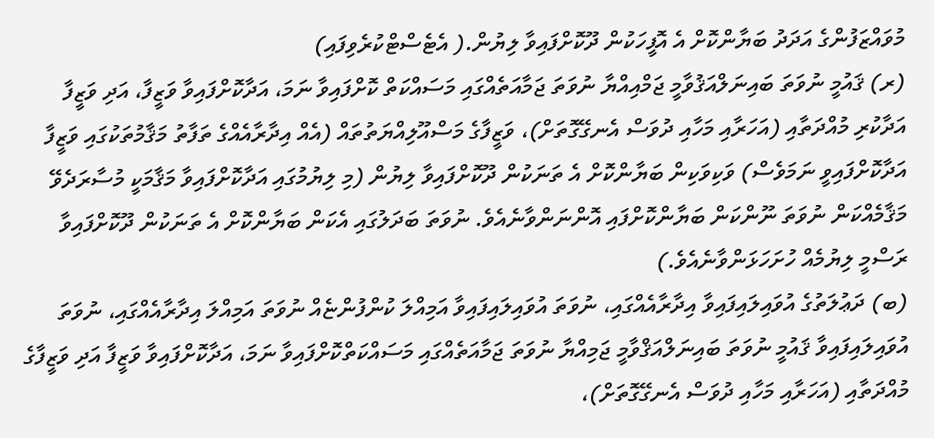މުވައްޒަފުންގެ އަދަދު ބަޔާންކޮށް އެ އޮފީހަކުން ދޫކޮށްފައިވާ ލިޔުން.( އެޓެސްޓްކުރެވިފައި)
(ރ) ޤައުމީ ނުވަތަ ބައިނަލްއަޤުވާމީ ޖަމްއިއްޔާ ނުވަތަ ޖަމާއަތެއްގައި މަސައްކަތް ކޮށްފައިވާ ނަމަ، އަދާކޮށްފައިވާ ވަޒީފާ، އަދި ވަޒީފާ އަދާކުރި މުއްދަތާއި (އަހަރާއި މަހާއި ދުވަސް އެނގޭގޮތަށް)، ވަޒީފާގެ މަސްއޫލިއްޔަތުތައް (އެއް އިދާރާއެއްގެ ތަފާތު މަޤާމުތަކުގައި ވަޒީފާ އަދާކޮށްފައިވީ ނަމަވެސް) ވަކިވަކިން ބަޔާންކޮށް އެ ތަނަކުން ދޫކޮށްފައިވާ ލިޔުން (މި ލިޔުމުގައި އަދާކޮށްފައިވާ މަޤާމަކީ މުސާރަދެވޭ މަޤާމެއްކަން ނުވަތަ ނޫންކަން ބަޔާންކޮށްފައި އޮންނަންވާނެއެވެ. ނުވަތަ ބަދަލުގައި އެކަން ބަޔާންކޮށް އެ ތަނަކުން ދޫކޮށްފައިވާ ރަސްމީ ލިޔުމެއް ހުށަހަޅަންވާނެއެވެ.)
(ބ) ދަޢުލަތުގެ އުވައިލައިފައިވާ އިދާރާއެއްގައި، ނުވަތަ އުވައިލައިފައިވާ އަމިއްލަ ކުންފުންޏެއް ނުވަތަ އަމިއްލަ އިދާރާއެއްގައި، ނުވަތަ އުވައިލައިފައިވާ ޤައުމީ ނުވަތަ ބައިނަލްއަޤްވާމީ ޖަމިއްޔާ ނުވަތަ ޖަމާއަތެއްގައި މަސައްކަތްކޮށްފައިވާ ނަމަ، އަދާކޮށްފައިވާ ވަޒީފާ އަދި ވަޒީފާގެ މުއްދަތާއި (އަހަރާއި މަހާއި ދުވަސް އެނގޭގޮތަށް)،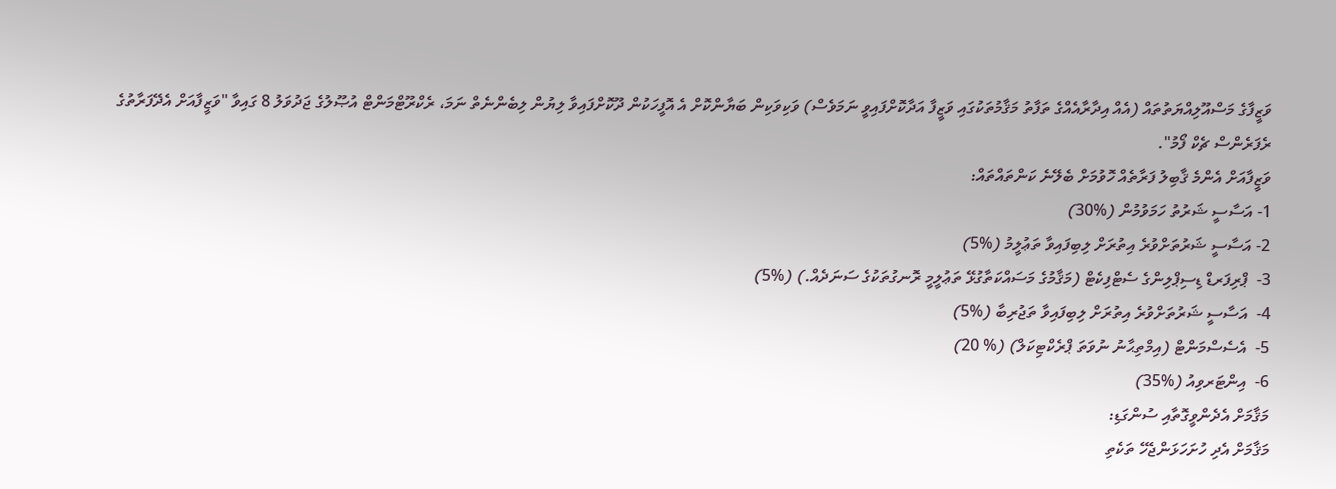ވަޒީފާގެ މަސްއޫލިއްޔަތުތައް (އެއް އިދާރާއެއްގެ ތަފާތު މަޤާމުތަކުގައި ވަޒީފާ އަދާކޮށްފައިވީ ނަމަވެސް) ވަކިވަކިން ބަޔާންކޮށް އެ އޮފީހަކުން ދޫކޮށްފައިވާ ލިޔުން ލިބެންނެތް ނަމަ، ރެކްރޫޓްމަންޓް އުޞޫލުގެ ޖަދުވަލު 8 ގައިވާ "ވަޒީފާއަށް އެދޭފަރާތުގެ ރެފަރެންސް ޗެކް ފޯމު".
ވަޒީފާއަށް އެންމެ ޤާބިލު ފަރާތެއް ހޮވުމަށް ބެލޭނެ ކަންތައްތައް:
1- އަސާސީ ޝަރުތު ހަމަވުމުން (%30)
2- އަސާސީ ޝަރުތަށްވުރެ އިތުރަށް ލިބިފައިވާ ތަޢުލީމު (%5)
3-  ޕްރިފަރޑް ޑިސިޕްލިންގެ ސެޓްފިކެޓް (މަޤާމުގެ މަސައްކަތާގުޅޭ ތަޢުލީމީ ރޮނގުތަކުގެ ސަނަދެއް.) (%5)
4-  އަސާސީ ޝަރުތަށްވުރެ އިތުރަށް ލިބިފައިވާ ތަޖުރިބާ (%5)
5-  އެސެސްމަންޓް (އިމްތިޙާނު ނުވަތަ ޕްރެކްޓިކަލް) (% 20)
6-  އިންޓަރވިއު (%35)
މަޤާމަށް އެދެންވީގޮތާއި ސުންގަޑި:
މަޤާމަށް އެދި ހުށަހަޅަންޖެހޭ ތަކެތި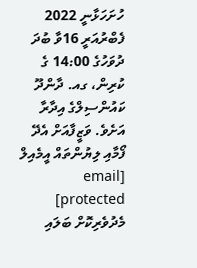ހުށަހަޅާނީ 2022 ފެބްރުއަރީ 16ވާ ބުދަ ދުވަހުގެ 14:00 ގެ ކުރިން، ގއ. ދާންދޫ ކައުންސިލްގެ އިދާރާ އަށެވެ. ވަޒީފާއަށް އެދޭ ފޯމާއި ލިޔުންތައް އީމެއިލް [email protected]  މެދުވެރިކޮށް ބަލައި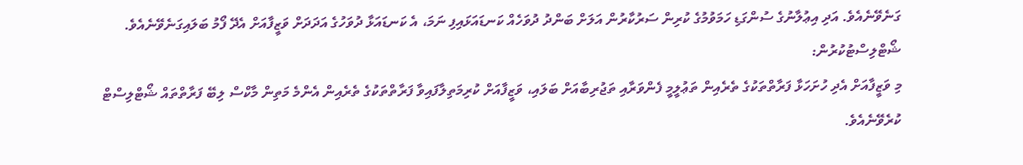ގަނެވޭނެއެވެ. އަދި އިޢުލާނުގެ ސުންގަޑި ހަމަވުމުގެ ކުރިން ސަރުކާރުން އަލަށް ބަންދު ދުވަހެއް ކަނޑައަޅައިފި ނަމަ، އެ ކަނޑައަޅާ ދުވަހުގެ އަދަދަށް ވަޒީފާއަށް އެދޭ ފޯމު ބަލައިގަނެވޭނެއެވެ.
ޝޯޓްލިސްޓުކުރުން:
މި ވަޒީފާއަށް އެދި ހުށަހަޅާ ފަރާތްތަކުގެ ތެރެއިން ތަޢުލީމީ ފެންވަރާއި ތަޖުރިބާއަށް ބަލައި، ވަޒީފާއަށް ކުރިމަތިލާފައިވާ ފަރާތްތަކުގެ ތެރެއިން އެންމެ މަތިން މާކްސް ލިބޭ ފަރާތްތައް ޝޯޓްލިސްޓް ކުރެވޭނެއެވެ.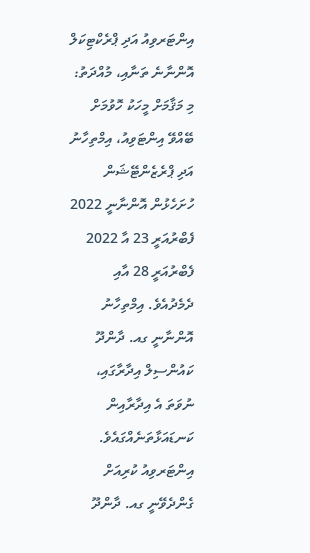އިންޓަރވިއު އަދި ޕްރެކްޓިކަލް އޮންނާނެ ތަނާއި، މުއްދަތު:
މި މަޤާމަށް މީހަކު ހޮވުމަށް ބޭއްވޭ އިންޓަވިއު، އިމްތިހާނު އަދި ޕްރެޒެންޓޭޝަން ހުށަހެޅުން އޮންނާނީ 2022 ފެބްރުއަރީ 23 އާ 2022 ފެބްރުއަރީ 28 އާއި ދެމެދުއެވެ. އިމްތިހާނު އޮންނާނީ ގއ. ދާންދޫ ކައުންސިލް އިދާރާގައި، ނުވަތަ އެ އިދާރާއިން ކަނޑައަޅާތަނެއްގައެވެ. އިންޓަރވިއު ކުރިއަށް ގެންދެވޭނީ ގއ. ދާންދޫ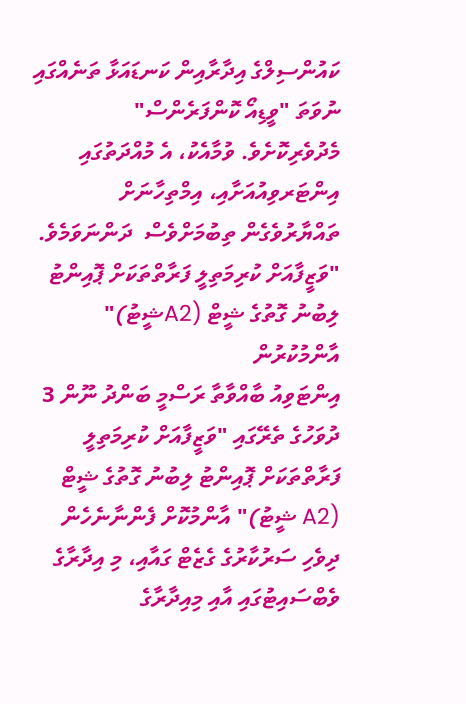ކައުންސިލްގެ އިދާރާއިން ކަނޑައަޅާ ތަނެއްގައި ނުވަތަ "ވީޑިއޯ ކޮންފަރެންސް" މެދުވެރިކޮށެވެ. ވުމާއެކު، އެ މުއްދަތުގައި އިންޓަރވިއުއަށާއި، އިމްތިހާނަށް ތައްޔާރުވެގެން ތިބުމަށްވެސް  ދަންނަވަމެވެ.
"ވަޒީފާއަށް ކުރިމަތިލީ ފަރާތްތަކަށް ޕޮއިންޓު ލިބުނު ގޮތުގެ ޝީޓް (A2ޝީޓު)" އާންމުކުރުން
އިންޓަވިއު ބާއްވާތާ ރަސްމީ ބަންދު ނޫން 3 ދުވަހުގެ ތެރޭގައި "ވަޒީފާއަށް ކުރިމަތިލީ ފަރާތްތަކަށް ޕޮއިންޓު ލިބުނު ގޮތުގެ ޝީޓް (A2 ޝީޓު)" އާންމުކޮށް ފެންނާނެހެން ދިވެހި ސަރުކާރުގެ ގެޒެޓް ގައާއި، މި އިދާރާގެ ވެބްސައިޓުގައި އާއި މިއިދާރާގެ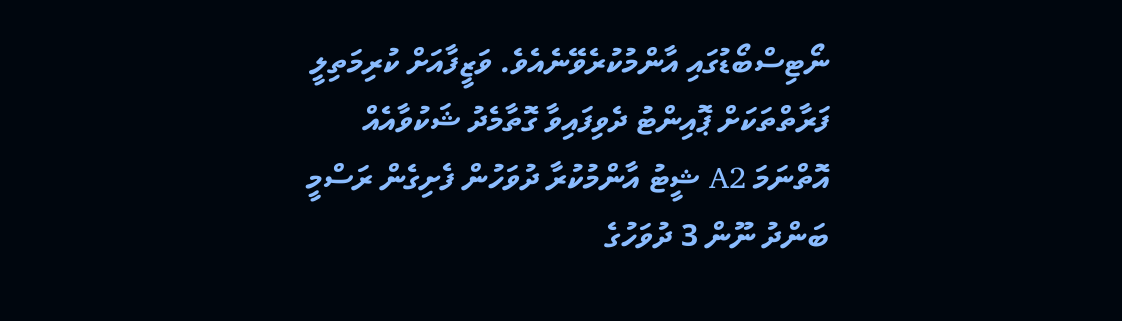ނޯޓިސްބޯޑުގައި އާންމުކުރެވޭނެއެވެ. ވަޒީފާއަށް ކުރިމަތިލީ ފަރާތްތަކަށް ޕޮއިންޓު ދެވިފައިވާ ގޮތާމެދު ޝަކުވާއެއް އޮތްނަމަ A2 ޝީޓު އާންމުކުރާ ދުވަހުން ފެށިގެން ރަސްމީ ބަންދު ނޫން 3 ދުވަހުގެ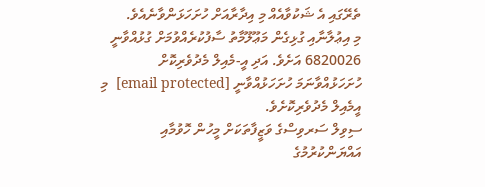ތެރޭގައި އެ ޝަކުވާއެއް މި އިދާރާއަށް ހުށަހަޅަންވާނެއެވެ.
މި އިޢުލާނާއި ގުޅިގެން މަޢޫލޫމާތު ސާފުކުރެއްވުމަށް ގުޅުއްވާނީ 6820026 އަށެވެ. އަދި އީ-މެއިލް މެދުވެރިކޮށް ހުށަހަޅުއްވާނަމަ ހުށަހަޅުއްވާނީ [email protected]  މި އީމެއިލް މެދުވެރިކޮށެވެ.
ސިވިލް ސަރވިސްގެ ވަޒީފާތަކަށް މީހުން ހޮވުމާއި އައްޔަންކުރުމުގެ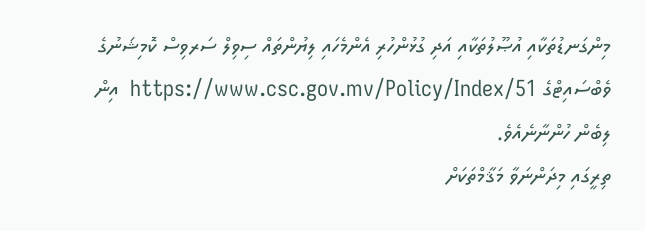މިންގަނޑުތަކާއި އުޞޫލުތަކާއި އަދި ގުޅުންހުރި އެންމެހައި ލިޔުންތައް ސިވިލް ސަރވިސް ކޮމިޝަނުގެ ވެބްސައިޓްގެ https://www.csc.gov.mv/Policy/Index/51  އިން ލިބެން ހުންނާނެއެވެ.
ތިރީގައި މިދަންނަވާ މަޤާމްތަކަށް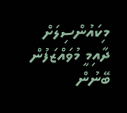މިކައުންސިލަށް ދާއިމީ މުވައްޒަފުން ބޭނުން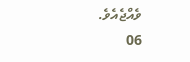ވެއްޖެއެވެ.
06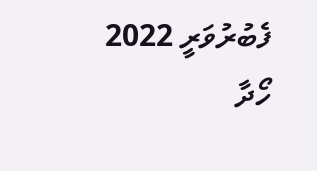ފެބުރުވަރީ 2022
ހޯދާ